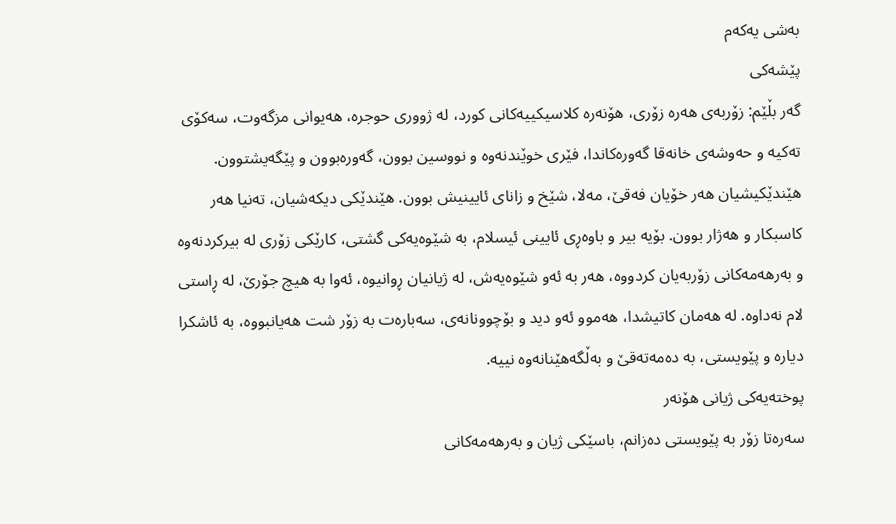بەشی یەکەم
پێشەکی
گەر بڵێم: زۆربەی هەرە زۆری، هۆنەرە کلاسیکییەکانی کورد، لە ژووری حوجرە، هەیوانی مزگەوت، سەکۆی تەکیە و حەوشەی خانەقا گەورەکاندا، فێری خوێندنەوە و نووسین بوون، گەورەبوون و پێگەیشتوون. هێندێکیشیان هەر خۆیان فەقێ، مەلا، شێخ و زانای ئایینیش بوون. هێندێکی دیکەشیان، تەنیا هەر کاسبکار و هەژار بوون. بۆیە بیر و باوەڕی ئایینی ئیسلام، بە شێوەیەکی گشتی، کارێکی زۆری لە بیرکردنەوە و بەرهەمەکانی زۆربەیان کردووە، هەر بە ئەو شێوەیەش، لە ژیانیان ڕوانیوە، ئەوا بە هیچ جۆرێ، لە ڕاستی لام نەداوە. لە هەمان کاتیشدا، هەموو ئەو دید و بۆچوونانەی، سەبارەت بە زۆر شت هەیانبووە، بە ئاشکرا دیارە و پێویستی، بە دەمەتەقێ و بەڵگەهێنانەوە نییە.
پوختەیەکی ژیانی هۆنەر
سەرەتا زۆر بە پێویستی دەزانم، باسێکی ژیان و بەرهەمەکانی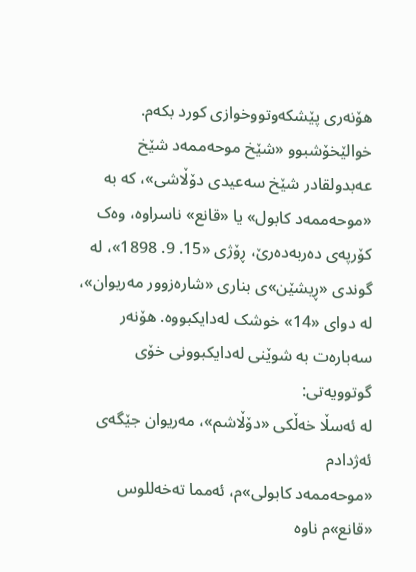هۆنەری پێشکەوتووخوازی کورد بکەم. خوالێخۆشبوو «شێخ موحەممەد شێخ عەبدولقادر شێخ سەعیدی دۆڵاشی»، کە بە «موحەممەد کابول» یا «قانع» ناسراوە، وەک کۆرپەی دەربەدەرێ، ڕۆژی «15. 9. 1898»، لە گوندی «ڕیشێن»ی بناری «شارەزوور مەریوان»، لە دوای «14» خوشک لەدایکبووە. هۆنەر سەبارەت بە شوێنی لەدایکبوونی خۆی گوتوویەتی:
لە ئەسڵا خەڵکی «دۆڵاشم»، مەریوان جێگەی ئەژدادم
«موحەممەد کابولی»م، ئەمما تەخەللوس «قانع»م ناوە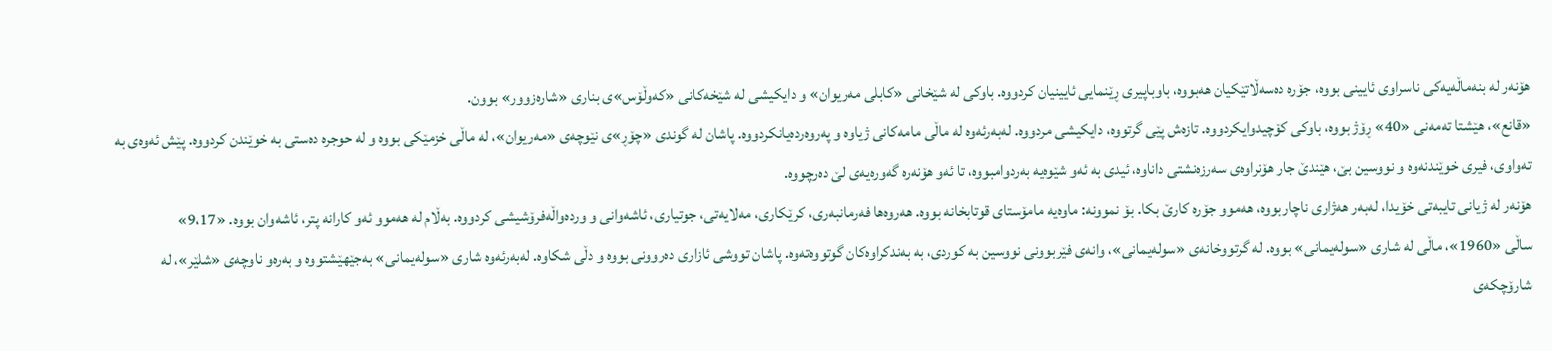هۆنەر لە بنەماڵەیەکی ناسراوی ئایینی بووە، جۆرە دەسەڵاتێکیان هەبووە، باوباپیری ڕێنمایی ئایینیان کردووە. باوکی لە شێخانی «کابلی مەریوان» و دایکیشی لە شێخەکانی «کەوڵۆس»ی بناری «شارەزوور» بوون.
«قانع»، هێشتا تەمەنی «40» ڕۆژ بووە، باوکی کۆچیدوایکردووە. تازەش پێی گرتووە، دایکیشی مردووە. لەبەرئەوە لە ماڵی مامەکانی ژیاوە و پەروەردەیانکردووە. پاشان لە گوندی «چۆڕ»ی نێوچەی «مەریوان»، لە ماڵی خزمێکی بووە و لە حوجرە دەستی بە خوێندن کردووە. پێش ئەوەی بە تەواوی، فیری خوێندنەوە و نووسین بێ، هێندێ جار هۆنراوەی سەرزەنشتی داناوە، ئیدی بە ئەو شێوەیە بەردوامبووە، تا ئەو هۆنەرە گەورەیەی لێ دەرچووە.
هۆنەر لە ژیانی تایبەتی خۆیدا، لەبەر هەژاری ناچاربووە، هەموو جۆرە کارێ بکا. بۆ نموونە: ماوەیە مامۆستای قوتابخانە بووە. هەروەها فەرمانبەری، کرێکاری، مەلایەتی، جوتیاری، ئاشەوانی و وردەواڵەفرۆشیشی کردووە. بەڵام لە هەموو ئەو کارانە پتر، ئاشەوان بووە. «9،17»
ساڵی «1960»، ماڵی لە شاری «سولەیمانی» بووە. لە گرتووخانەی «سولەیمانی»، وانەی فێربوونی نووسین بە کوردی، بە بەندکراوەکان گوتووەتەوە. پاشان تووشی ئازاری دەروونی بووە و دڵی شکاوە. لەبەرئەوە شاری «سولەیمانی» بەجێهێشتووە و بەرەو ناوچەی «شلێر»، لە شارۆچکەی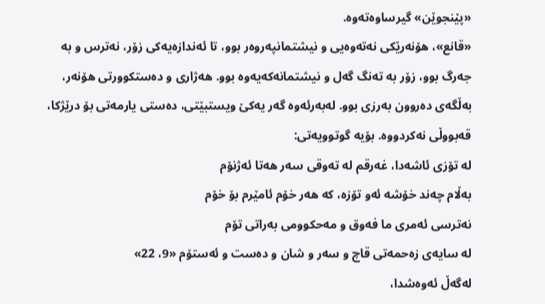«پێنجوێن» گیرساوەتەوە.
«قانع»، هۆنەرێکی نەتەوەیی و نیشتمانپەروەر بوو، تا ئەندازەیەکی زۆر، نەترس و بە جەرگ بوو، زۆر بە تەنگ گەل و نیشتمانەکەیەوە بوو. هەژاری و دەستکوورتی هۆنەر، بەڵگەی دەروون بەرزی بوو. لەبەرئەوە گەر یەکێ ویستبێتی، دەستی یارمەتی بۆ درێژکا، قەبووڵی نەکردووە. بۆیە گوتوویەتی:
لە تۆزی ئاشەدا، غەرقم لە تەوقی سەر هەتا ئەژنۆم
بەڵام چەند خۆشە ئەو تۆزە، کە هەر خۆم ئامێرم بۆ خۆم
نەترسی ئەمری ما فەوق و مەحکوومی بەراتی تۆم
لە سایەی زەحمەتی قاچ و سەر و شان و دەست و ئەستۆم «9، 22»
لەگەڵ ئەوەشدا،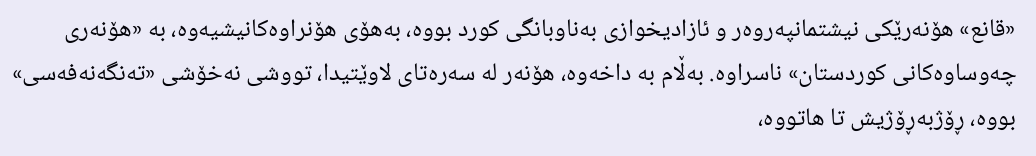«قانع» هۆنەرێکی نیشتمانپەروەر و ئازادیخوازی بەناوبانگی کورد بووە، بەھۆی هۆنراوەکانیشیەوە، بە «هۆنەری چەوساوەکانی کوردستان» ناسراوە. بەڵام بە داخەوە، هۆنەر لە سەرەتای لاوێتیدا، تووشی نەخۆشی «تەنگەنەفەسی» بووە، ڕۆژبەڕۆژیش تا هاتووە،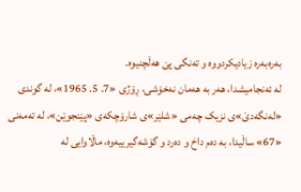بەرەبەرە زیادیکردووە و تەنگی پێ هەڵچنیوە.
لە ئەنجامیشدا، هەر بە هەمان نەخۆشی، ڕۆژی «7. 5. 1965»، لە گوندی «لەنگەدێ»ی نزیک چەمی «شلێر»ی شارۆچکەی «پێنجوێن»، لە تەمەنی «67» ساڵیدا، بە دەم داخ و دەرد و گۆشەگیرییەوە، ماڵاوایی لە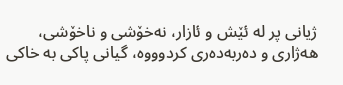ژیانی پر لە ئێش و ئازار، نەخۆشی و ناخۆشی، هەژاری و دەربەدەری کردوووە، گیانی پاکی بە خاکی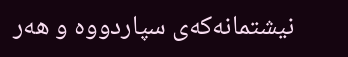نیشتمانەکەی سپاردووە و هەر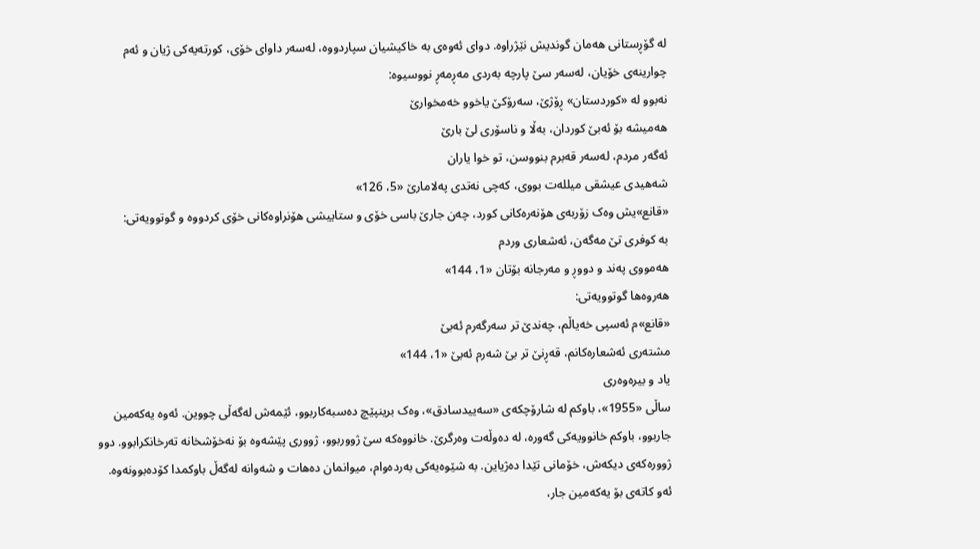لە گۆڕستانی هەمان گوندیش نێژراوە. دوای ئەوەی بە خاکیشیان سپاردووە، لەسەر داوای خۆی، کورتەیەکی ژیان و ئەم چوارینەی خۆیان، لەسەر سێ پارچە بەردی مەڕمەڕ نووسیوە:
نەبوو لە «کوردستان» ڕۆژێ، سەرۆکێ یاخوو خەمخوارێ
هەمیشە بۆ ئەبێ کوردان، بەڵا و ناسۆری لێ بارێ
ئەگەر مردم، لەسەر قەبرم بنووسن، تو خوا یاران
شەهیدی عیشقی میللەت بووی، کەچی نەتدی پەلامارێ «5، 126»
«قانع»یش وەک زۆربەی هۆنەرەکانی کورد، چەن جارێ باسی خۆی و ستاییشی هۆنراوەکانی خۆی کردووە و گوتوویەتی:
بە کوفری تێ مەگەن، ئەشعاری وردم
هەمووی پەند و دووڕ و مەرجانە بۆتان «1، 144»
هەروەها گوتوویەتی:
«قانع»م ئەسپی خەیاڵم، چەندێ تر سەرگەرم ئەبێ
مشتەری ئەشعارەکانم، قەڕنێ تر بێ شەرم ئەبێ «1، 144»
یاد و بیرەوەری
ساڵی «1955»، باوكم لە شارۆچکەی «سەييدسادق»، وەک برینپێچ دەسبەکاربوو، ئێمەش لەگەڵی چووين. ئەوە يەكەمين جاربوو، باوكم خانوويەکی گەورە، لە دەوڵەت وەرگرێ. خانووەکە سێ ژووربوو، ژووری پێشەوە بۆ نەخۆشخانە تەرخانکرابوو. دوو ژوورەکەی ديكەش، خۆمانی تێدا دەژياين. بە شێوەیەکی بەردەوام، میوانمان دەهات و شەوانە لەگەڵ باوکمدا کۆدەبوونەوە.
ئەو کاتەی بۆ یەکەمین جار،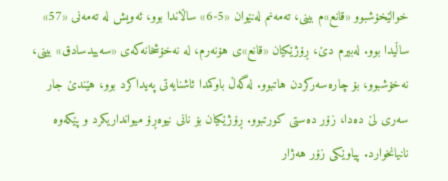خوالێخۆشبوو «قانع»م بینی، تەمەنم لەنێوان «5-6» ساڵاندا بوو، ئەویش لە تەمەنی «57» ساڵیدا بوو. لەبيرم دێ، ڕۆژێکیان «قانع»ی هۆنەرم، لە نەخۆشخانەكەی «سەییدسادق» بینی، نەخۆشبوو، بۆ چارەسەرکردن هاتبوو. لەگەڵ باوكمدا ئاشنايەتی پەيداكرد بوو، هێندێ جار سەری لێ دەدا، زۆر دەستی كورتبوو. ڕۆژێكيان بۆ نانی نيوەڕۆ میوانداریکرد و پێکەوە نانيانخوارد. پیاوێکی زۆر هەژار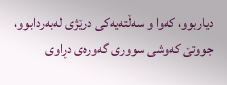دياربوو، كەوا و سەڵتەیەکی درێژی لەبەردابوو، جووتێ كەوشی سووری گەورەی دڕاوی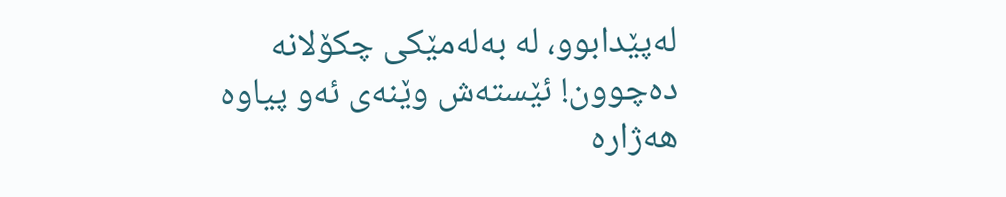لەپێدابوو، لە بەلەمێكی چکۆلانە دەچوون! ئێستەش وێنەی ئەو پياوە هەژارە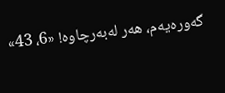گەورەیەم، هەر لەبەرچاوە! «6، 43»